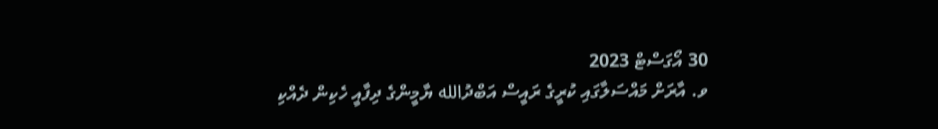30 އޯގަސްޓް 2023
ވ. އާރަށް މައްސަލާގައި ކުރީގެ ރައީސް އަބްދުالله ޔާމީންގެ ދިފާއީ ހެކިން ދެއްކި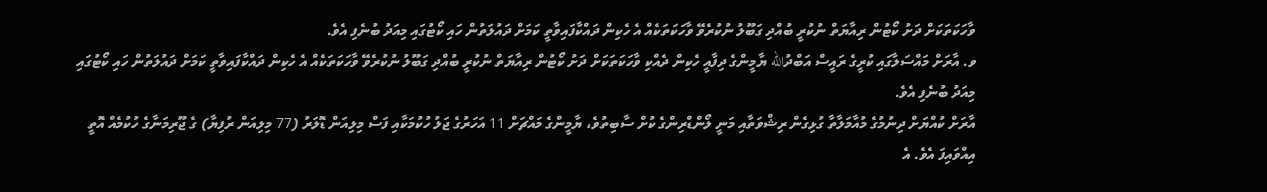ވާހަކަތަކަށް ދަށު ކޯޓުން ރިއާޔަތް ނުކުރީ ބުއްދި ގަބޫލު ނުކުރެވޭ ވާހަކަތަކެއް އެ ހެކިން ދައްކާފައިވާތީ ކަމަށް ދައުލަތުން ހައި ކޯޓުގައި މިއަދު ބުނެފި އެވެ.
ވ. އާރަށް މައްސަލާގައި ކުރީގެ ރައީސް އަބްދުالله ޔާމީންގެ ދިފާއީ ހެކިން ދެއްކި ވާހަކަތަކަށް ދަށު ކޯޓުން ރިއާޔަތް ނުކުރީ ބުއްދި ގަބޫލު ނުކުރެވޭ ވާހަކަތަކެއް އެ ހެކިން ދައްކާފައިވާތީ ކަމަށް ދައުލަތުން ހައި ކޯޓުގައި މިއަދު ބުނެފި އެވެ.
އާރަށް ކުއްޔަށް ދިނުމުގެ މުއާމަލާތާ ގުޅިގެން ރިޝްވަތާއި މަނީ ލޯންޑްރިންގެ ކުށް ސާބިތުވެ، ޔާމީންގެ މައްޗަށް 11 އަހަރުގެ ޖަލު ހުކުމަކާއި ފަސް މިލިއަން ޑޮލަރު (77 މިލިއަން ރުފިޔާ) ގެ ޖޫރިމަނާގެ ހުކުމެއް އޮތީ އިއްވައިފަ އެވެ. އެ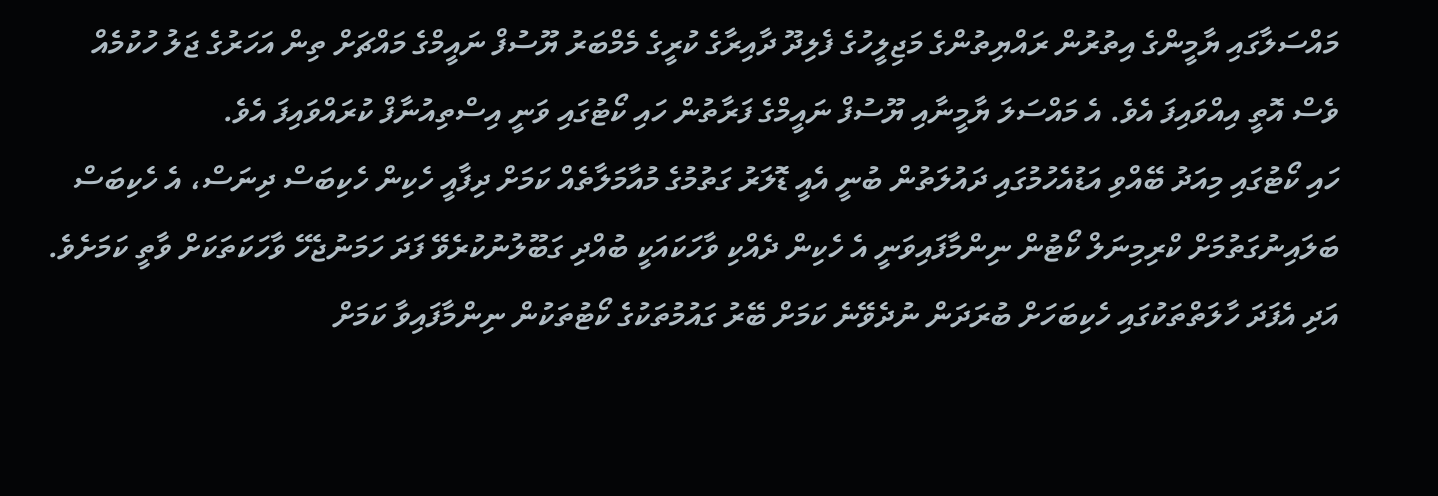މައްސަލާގައި ޔާމީންގެ އިތުރުން ރައްޔިތުންގެ މަޖިލީހުގެ ފެލިދޫ ދާއިރާގެ ކުރީގެ މެމްބަރު ޔޫސުފް ނައީމްގެ މައްޗަށް ތިން އަހަރުގެ ޖަލު ހުކުމެއް ވެސް އޮތީ އިއްވައިފަ އެވެ. އެ މައްސަލަ ޔާމީނާއި ޔޫސުފް ނައީމްގެ ފަރާތުން ހައި ކޯޓުގައި ވަނީ އިސްތިއުނާފް ކުރައްވައިފަ އެވެ.
ހައި ކޯޓުގައި މިއަދު ބޭއްވި އަޑުއެހުމުގައި ދައުލަތުން ބުނީ އެއީ ޑޮލަރު ގަތުމުގެ މުއާމަލާތެއް ކަމަށް ދިފާއީ ހެކިން ހެކިބަސް ދިނަސް، އެ ހެކިބަސް ބަލައިނުގަތުމަށް ކްރިމިނަލް ކޯޓުން ނިންމާފައިވަނީ އެ ހެކިން ދެއްކި ވާހަކައަކީ ބުއްދި ގަބޫލުނުކުރެވޭ ފަދަ ހަމަނުޖެހޭ ވާހަކަތަކަށް ވާތީ ކަމަށެވެ. އަދި އެފަދަ ހާލަތްތަކުގައި ހެކިބަހަށް ބުރަދަން ނުދެވޭނެ ކަމަށް ބޭރު ގައުމުތަކުގެ ކޯޓުތަކުން ނިންމާފައިވާ ކަމަށް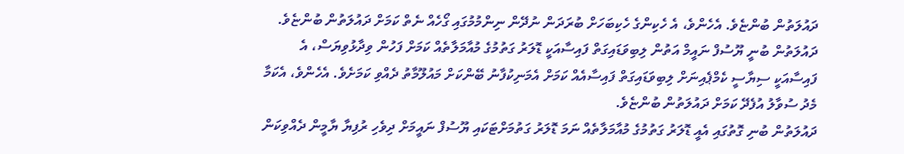ދައުލަތުން ބުންޏެވެ. އެހެންވެ، އެ ހެކިންގެ ހެކިބަހަށް ބުރަދަން ނުދޭން ނިންމުމުގައި ގޯހެއް ނެތް ކަމަށް ދައުލަތުން ބުންޏެވެ.
ދައުލަތުން ބުނީ ޔޫސުފް ނައީމް އަތުން ލިބިވަޑައިގަތް ފައިސާއަކީ ޑޮލަރު ގަތުމުގެ މުއާމަލާތެއް ކަމަށް ފަހުން ވިދާޅުވިޔަސް، އެ ފައިސާއަކީ ސިޔާސީ ކެމްޕެއިނަށް ލިބިވަޑައިގަތް ފައިސާއެއް ކަމަށް އެމަނިކުފާނު ބޭންކަށް މައުލޫމާތު ދެއްވި ކަމަށެވެ. އެހެންވެ، އެކަމާ މެދު ސުވާލު އުފެދޭ ކަމަށް ދައުލަތުން ބުންޏެވެ.
ދައުލަތުން ބުނި ގޮތުގައި އެއީ ޑޮލަރު ގަތުމުގެ މުއާމަލާތެއް ނަމަ ޑޮލަރު ގަތުމަށްޓަކައި ޔޫސުފް ނައީމަށް ދިވެހި ރުފިޔާ ޔާމީން ދެއްވިކަން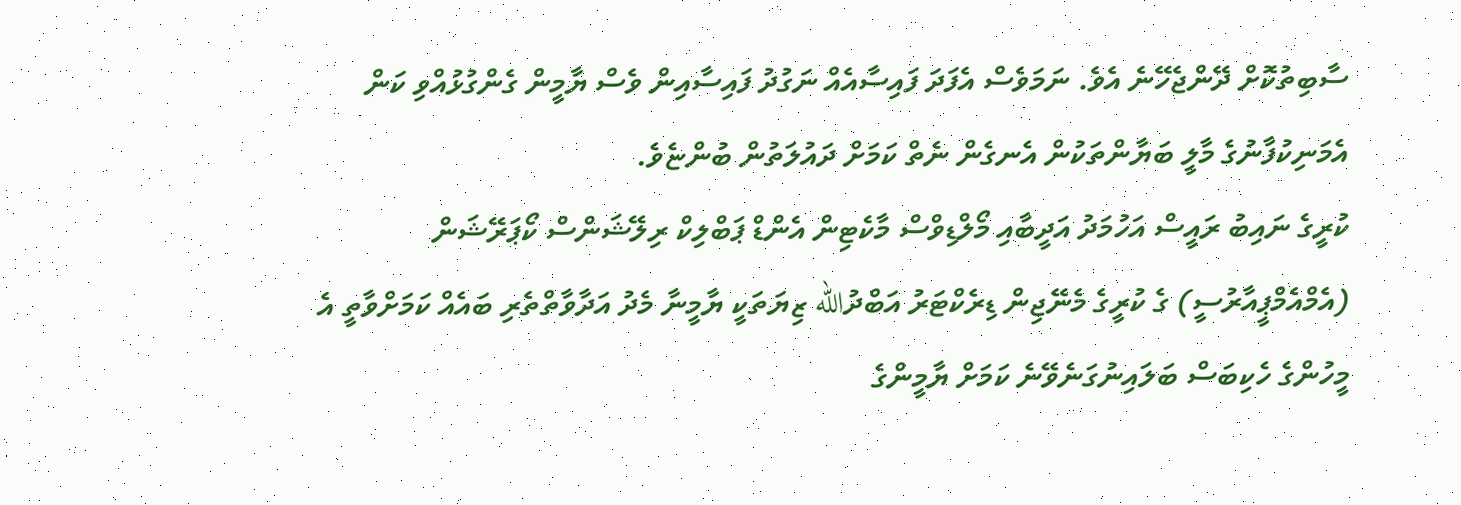ސާބިތުކޮށް ދޭންޖެހޭނެ އެވެ. ނަމަވެސް އެފަދަ ފައިސާއެއް ނަގުދު ފައިސާއިން ވެސް ޔާމީން ގެންގުޅުއްވި ކަން އެމަނިކުފާނުގެ މާލީ ބަޔާންތަކުން އެނގެން ނެތް ކަމަށް ދައުލަތުން ބުންޏެވެ.
ކުރީގެ ނައިބު ރައީސް އަހުމަދު އަދީބާއި މޯލްޑިވްސް މާކެޓިން އެންޑް ޕަބްލިކް ރިލޭޝަންސް ކޯޕަރޭޝަން (އެމްއެމްޕީއާރުސީ) ގެ ކުރީގެ މެނޭޖިން ޑިރެކްޓަރު އަބްދުالله ޒިޔަތަކީ ޔާމީނާ މެދު އަދާވާތްތެރި ބައެއް ކަމަށްވާތީ އެ މީހުންގެ ހެކިބަސް ބަލައިނުގަނެވޭނެ ކަމަށް ޔާމީންގެ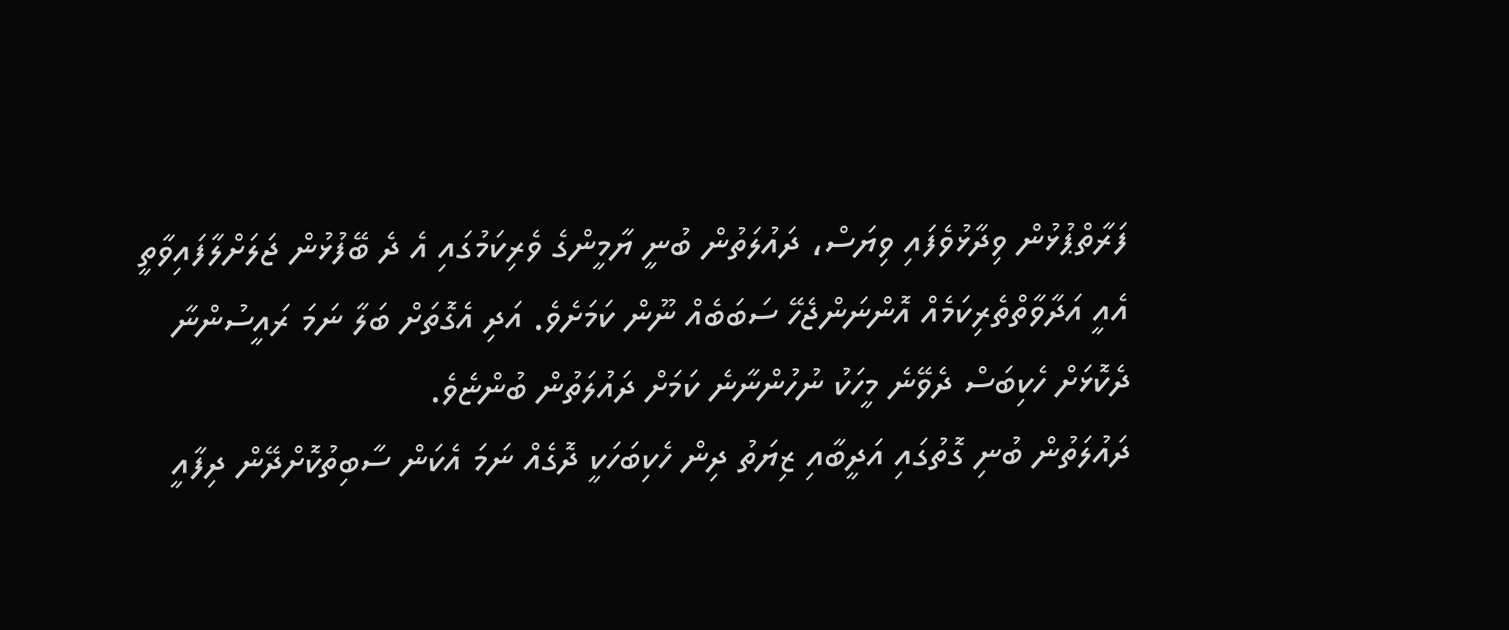ފަރާތްޕުޅުން ވިދާޅުވެފައި ވިޔަސް، ދައުލަތުން ބުނީ ޔާމީންގެ ވެރިކަމުގައި އެ ދެ ބޭފުޅުން ޖަލަށްލާފައިވާތީ އެއީ އަދާވާތްތެރިކަމެއް އޮންނަންޖެހޭ ސަބަބެއް ނޫން ކަމަށެވެ. އަދި އެގޮތަށް ބަލާ ނަމަ ރައީސުންނާ ދެކޮޅަށް ހެކިބަސް ދެވޭނެ މީހަކު ނުހުންނާނެ ކަމަށް ދައުލަތުން ބުންޏެވެ.
ދައުލަތުން ބުނި ގޮތުގައި އަދީބާއި ޒިޔަތު ދިން ހެކިބަހަކީ ދޮގެއް ނަމަ އެކަން ސާބިތުކޮށްދޭން ދިފާއީ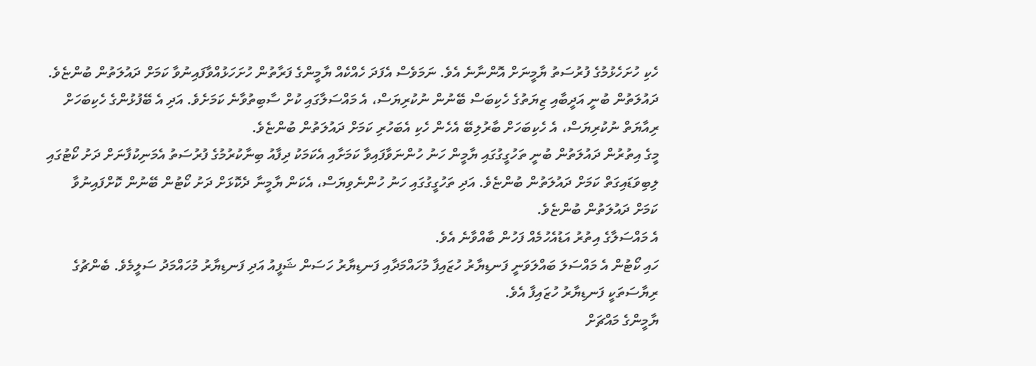ހެކި ހުށަހެޅުމުގެ ފުރުސަތު ޔާމީނަށް އޮންނާނެ އެވެ. ނަމަވެސް އެފަދަ ހެއްކެއް ޔާމީންގެ ފަރާތުން ހުށަހަޅުއްވާފައިނުވާ ކަމަށް ދައުލަތުން ބުންޏެވެ.
ދައުލަތުން ބުނީ އަދީބާއި ޒިޔަތުގެ ހެކިބަސް ބޭނުން ނުކުރިޔަސް، އެ މައްސަލާގައި ކުށް ސާބިތުވާނެ ކަމަށެވެ. އަދި އެ ބޭފުޅުންގެ ހެކިބަހަށް ރިއާޔަތް ނުކުރިޔަސް، އެ ހެކިބަހަށް ބާރުލިބޭ އެހެން ހެކި އެބަހުރި ކަމަށް ދައުލަތުން ބުންޏެވެ.
މީގެ އިތުރުން ދައުލަތުން ބުނީ ތަހުގީގުގައި ޔާމީން ހަނު ހުންނަވާފައިވާ ކަމަށާއި އެކަމަކު ދިފާއު ބިނާކުރުމުގެ ފުރުސަތު އެމަނިކުފާނަށް ދަށު ކޯޓުގައި ލިބިވަޑައިގަތް ކަމަށް ދައުލަތުން ބުންޏެވެ. އަދި ތަހުގީގުގައި ހަނު ހުންނެވިޔަސް، އެކަން ޔާމީނާ ދެކޮޅަށް ދަށު ކޯޓުން ބޭނުން ކޮށްފައިނުވާ ކަމަށް ދައުލަތުން ބުންޏެވެ.
އެ މައްސަލާގެ އިތުރު އަޑުއެހުމެއް ފަހުން ބާއްވާނެ އެވެ.
ހައި ކޯޓުން އެ މައްސަލަ ބައްލަވަނީ ފަނޑިޔާރު ހުޒައިފާ މުހައްމަދާއި ފަނޑިޔާރު ހަސަން ޝަފީއު އަދި ފަނޑިޔާރު މުހައްމަދު ސަލީމެވެ. ބެންޗުގެ ރިޔާސަތަކީ ފަނޑިޔާރު ހުޒައިފާ އެވެ.
ޔާމީންގެ މައްޗަށް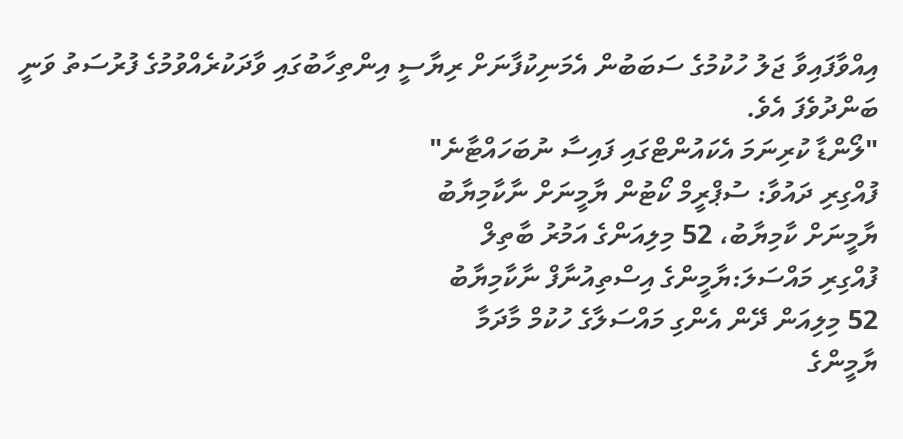އިއްވާފައިވާ ޖަލު ހުކުމުގެ ސަބަބުން އެމަނިކުފާނަށް ރިޔާސީ އިންތިހާބުގައި ވާދަކުރެއްވުމުގެ ފުރުސަތު ވަނީ ބަންދުވެފަ އެވެ.
"ލޯންޑާ ކުރިނަމަ އެކައުންޓްގައި ފައިސާ ނުބަހައްޓާނެ"
ފުއްގިރި ދައުވާ: ސުޕްރީމް ކޯޓުން ޔާމީނަށް ނާކާމިޔާބު
ޔާމީނަށް ކާމިޔާބު، 52 މިލިއަންގެ އަމުރު ބާތިލް
ފުއްގިރި މައްސަލަ:ޔާމީންގެ އިސްތިއުނާފް ނާކާމިޔާބު
52 މިލިއަން ދޭން އެންގި މައްސަލާގެ ހުކުމް މާދަމާ
ޔާމީންގެ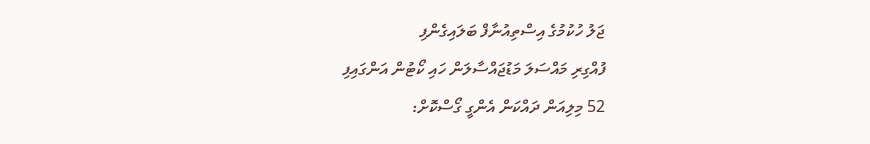ޖަލު ހުކުމުގެ އިސްތިއުނާފް ބަލައިގެންފި
ފުއްގިރި މައްސަލަ މަޑުޖައްސާލަން ހައި ކޯޓުން އަންގައިފި
52 މިލިއަން ދައްކަން އެންގީ ގޯސްކޮށް: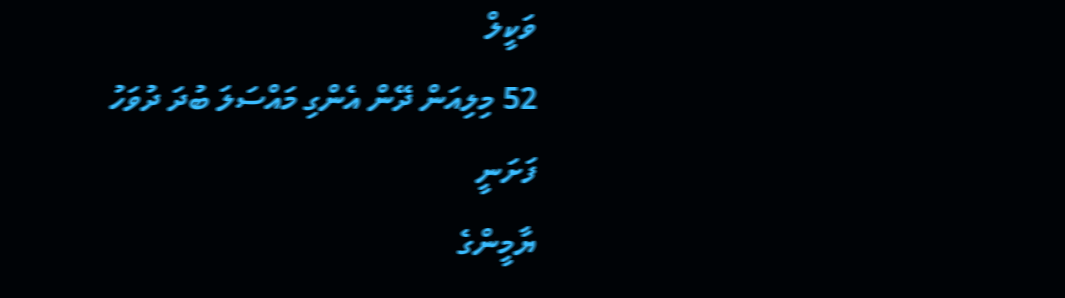ވަކީލް
52 މިލިއަން ދޭން އެންގި މައްސަލަ ބުދަ ދުވަހު ފަށަނީ
ޔާމީންގެ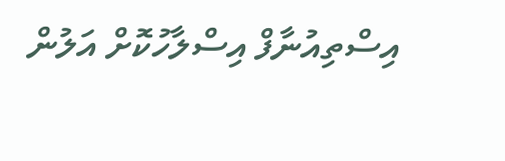އިސްތިއުނާފް އިސްލާހުކޮށް އަލުން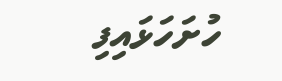ހުށަހަޅައިފި